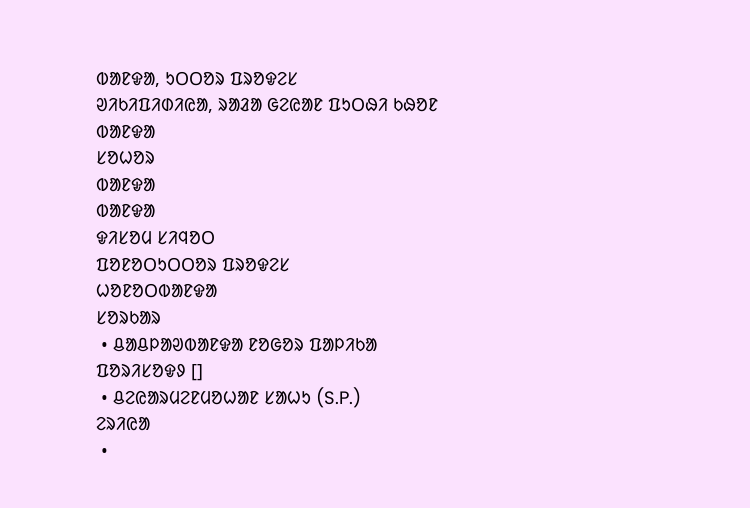ᱵᱟᱱᱫᱟ, ᱩᱛᱛᱚᱨ ᱯᱨᱚᱫᱮᱥ
ᱣᱤᱠᱤᱯᱤᱰᱤᱭᱟ, ᱨᱟᱲᱟ ᱜᱮᱭᱟᱱ ᱯᱩᱛᱷᱤ ᱠᱷᱚᱱ
ᱵᱟᱱᱫᱟ
ᱥᱚᱦᱚᱨ
ᱵᱟᱱᱫᱟ
ᱵᱟᱱᱫᱟ
ᱫᱤᱥᱚᱢ ᱥᱤᱧᱚᱛ
ᱯᱚᱱᱚᱛᱩᱛᱛᱚᱨ ᱯᱨᱚᱫᱮᱥ
ᱦᱚᱱᱚᱛᱵᱟᱱᱫᱟ
ᱥᱚᱨᱠᱟᱨ
 • ᱪᱟᱪᱞᱟᱣᱵᱟᱱᱫᱟ ᱱᱚᱜᱚᱨ ᱯᱟᱞᱤᱠᱟ ᱯᱚᱨᱤᱥᱚᱫᱽ []
 • ᱪᱮᱭᱟᱨᱢᱮᱱᱢᱚᱦᱟᱱ ᱥᱟᱦᱩ (S.P.)
ᱮᱨᱤᱭᱟ
 •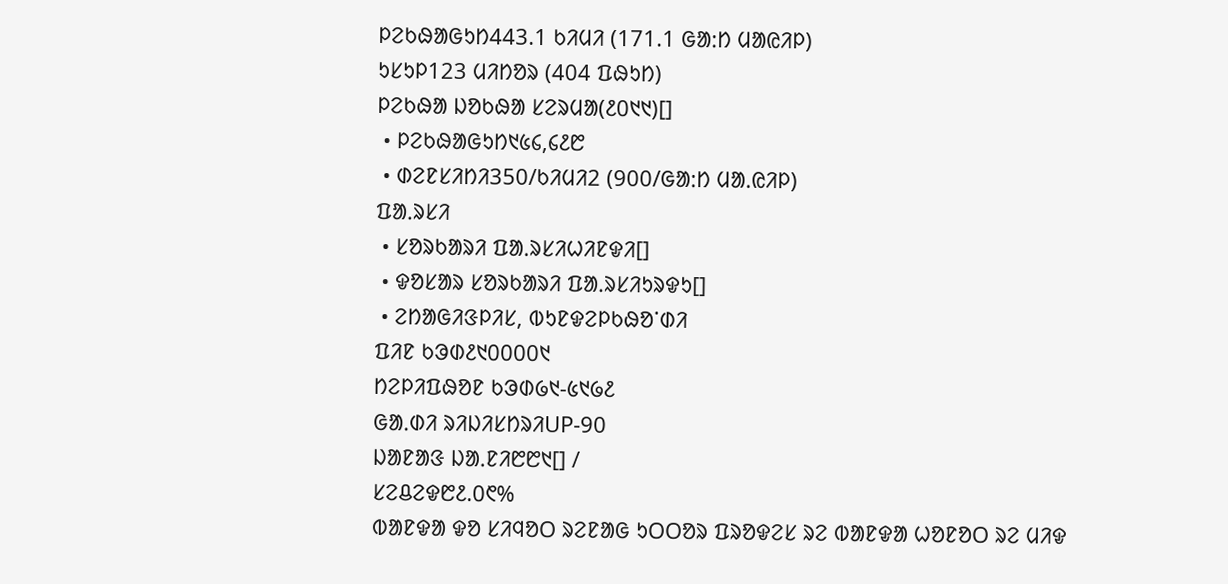ᱞᱮᱠᱷᱟᱜᱩᱴ443.1 ᱠᱤᱢᱤ (171.1 ᱜᱟᱺᱴ ᱢᱟᱭᱤᱞ)
ᱩᱥᱩᱞ123 ᱢᱤᱴᱚᱨ (404 ᱯᱷᱩᱴ)
ᱞᱮᱠᱷᱟ ᱡᱚᱠᱷᱟ ᱥᱮᱨᱢᱟ(᱒᱐᱑᱑)[]
 • ᱞᱮᱠᱷᱟᱜᱩᱴ᱑᱕᱔,᱔᱒᱘
 • ᱰᱮᱱᱥᱤᱴᱤ350/ᱠᱤᱢᱤ2 (900/ᱜᱟᱺᱴ ᱢᱟᱹᱭᱤᱞ)
ᱯᱟᱹᱨᱥᱤ
 • ᱥᱚᱨᱠᱟᱨᱤ ᱯᱟᱹᱨᱥᱤᱦᱤᱱᱫᱤ[]
 • ᱫᱚᱥᱟᱨ ᱥᱚᱨᱠᱟᱨᱤ ᱯᱟᱹᱨᱥᱤᱩᱨᱫᱩ[]
 • ᱮᱴᱟᱜᱤᱝᱞᱤᱥ, ᱵᱩᱱᱫᱮᱞᱠᱷᱚᱸᱰᱤ
ᱯᱤᱱ ᱠᱳᱰ᱒᱑᱐᱐᱐᱐᱑
ᱴᱮᱞᱤᱯᱷᱚᱱ ᱠᱳᱰ᱙᱑-᱕᱑᱙᱒
ᱜᱟᱹᱰᱤ ᱨᱤᱡᱤᱥᱴᱨᱤUP-90
ᱡᱟᱱᱟᱝ ᱡᱟᱹᱱᱤ᱘᱘᱑[] /
ᱥᱮᱪᱮᱫ᱘᱒.᱐᱖%
ᱵᱟᱱᱫᱟ ᱫᱚ ᱥᱤᱧᱚᱛ ᱨᱮᱱᱟᱜ ᱩᱛᱛᱚᱨ ᱯᱨᱚᱫᱮᱥ ᱨᱮ ᱵᱟᱱᱫᱟ ᱦᱚᱱᱚᱛ ᱨᱮ ᱢᱤᱫ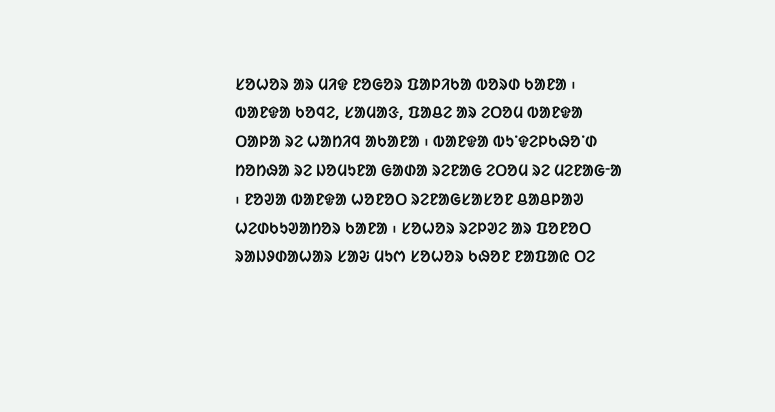ᱥᱚᱦᱚᱨ ᱟᱨ ᱢᱤᱫ ᱱᱚᱜᱚᱨ ᱯᱟᱞᱤᱠᱟ ᱵᱚᱨᱰ ᱠᱟᱱᱟ ᱾ ᱵᱟᱱᱫᱟ ᱠᱚᱧᱮ, ᱥᱟᱢᱟᱝ, ᱯᱟᱪᱮ ᱟᱨ ᱮᱛᱚᱢ ᱵᱟᱱᱫᱟ ᱛᱟᱞᱟ ᱨᱮ ᱦᱟᱴᱤᱧ ᱟᱠᱟᱱᱟ ᱾ ᱵᱟᱱᱫᱟ ᱵᱩᱸᱫᱮᱞᱠᱷᱚᱸᱰ ᱴᱚᱴᱷᱟ ᱨᱮ ᱡᱚᱢᱩᱱᱟ ᱜᱟᱰᱟ ᱨᱮᱱᱟᱜ ᱮᱛᱚᱢ ᱨᱮ ᱢᱮᱱᱟᱜᱼᱟ ᱾ ᱱᱚᱣᱟ ᱵᱟᱱᱫᱟ ᱦᱚᱱᱚᱛ ᱨᱮᱱᱟᱜᱥᱟᱥᱚᱱ ᱪᱟᱪᱞᱟᱣ ᱦᱮᱰᱠᱩᱣᱟᱴᱚᱨ ᱠᱟᱱᱟ ᱾ ᱥᱚᱦᱚᱨ ᱨᱮᱞᱣᱮ ᱟᱨ ᱯᱚᱱᱚᱛ ᱨᱟᱡᱽᱰᱟᱦᱟᱨ ᱥᱟᱶ ᱢᱩᱬ ᱥᱚᱦᱚᱨ ᱠᱷᱚᱱ ᱱᱟᱯᱟᱭ ᱛᱮ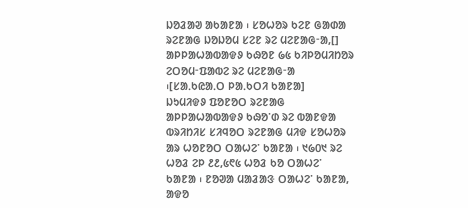ᱡᱚᱲᱟᱣ ᱟᱠᱟᱱᱟ ᱾ ᱥᱚᱦᱚᱨ ᱠᱮᱱ ᱜᱟᱰᱟ ᱨᱮᱱᱟᱜ ᱡᱚᱡᱚᱢ ᱥᱮᱱ ᱨᱮ ᱢᱮᱱᱟᱜᱼᱟ,[] ᱟᱞᱞᱟᱦᱟᱵᱟᱫᱽ ᱠᱷᱚᱱ ᱙᱕ ᱠᱤᱞᱚᱢᱤᱴᱚᱨ ᱮᱛᱚᱢᱼᱯᱟᱵᱮ ᱨᱮ ᱢᱮᱱᱟᱜᱼᱟ ᱾[ᱥᱟᱹᱠᱭᱟᱹᱛ ᱞᱟᱹᱠᱛᱤ ᱠᱟᱱᱟ]
ᱡᱩᱢᱤᱫᱽ ᱯᱚᱱᱚᱛ ᱨᱮᱱᱟᱜ ᱟᱞᱞᱟᱦᱟᱵᱟᱫᱽ ᱠᱷᱚᱸᱰ ᱨᱮ ᱵᱟᱱᱫᱟ ᱵᱨᱤᱴᱤᱥ ᱥᱤᱧᱚᱛ ᱨᱮᱱᱟᱜ ᱢᱤᱫ ᱥᱚᱦᱚᱨ ᱟᱨ ᱦᱚᱱᱚᱛ ᱛᱟᱦᱮᱸ ᱠᱟᱱᱟ ᱾ ᱑᱙᱐᱑ ᱨᱮ ᱦᱚᱲ ᱮᱞ ᱒᱒,᱕᱖᱕ ᱦᱚᱲ ᱠᱚ ᱛᱟᱦᱮᱸ ᱠᱟᱱᱟ ᱾ ᱱᱚᱣᱟ ᱢᱟᱲᱟᱝ ᱛᱟᱦᱮᱸ ᱠᱟᱱᱟ, ᱟᱫᱚ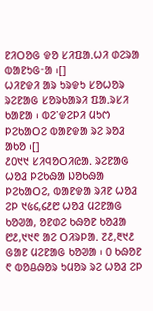ᱱᱤᱛᱚᱜ ᱫᱚ ᱥᱤᱯᱟᱹᱦᱤ ᱰᱮᱨᱟ ᱵᱟᱱᱩᱜᱼᱟ ᱾[]
ᱦᱤᱱᱫᱤ ᱟᱨ ᱩᱨᱫᱩ ᱥᱚᱦᱚᱨ ᱨᱮᱱᱟᱜ ᱥᱚᱨᱠᱟᱨᱤ ᱯᱟᱹᱨᱥᱤ ᱠᱟᱱᱟ ᱾ ᱵᱮᱸᱫᱮᱞᱤ ᱢᱩᱬ ᱞᱮᱠᱟᱛᱮ ᱵᱟᱱᱫᱟ ᱨᱮ ᱨᱚᱲ ᱟᱠᱚ ᱾[]
᱒᱐᱑᱑ ᱥᱤᱧᱚᱛᱤᱭᱟᱹ ᱨᱮᱱᱟᱜ ᱦᱚᱲ ᱞᱮᱠᱷᱟ ᱡᱚᱠᱷᱟ ᱞᱮᱠᱟᱛᱮ, ᱵᱟᱱᱫᱟ ᱨᱤᱱ ᱦᱚᱲ ᱮᱞ ᱑᱕᱔,᱔᱒᱘ ᱦᱚᱲ ᱢᱮᱱᱟᱜ ᱠᱚᱣᱟ, ᱚᱱᱰᱮ ᱠᱷᱚᱱ ᱠᱚᱲᱟ ᱘᱒,᱑᱑᱖ ᱟᱮ ᱛᱤᱨᱞᱟᱹ ᱗᱒,᱓᱑᱒ ᱜᱟᱱ ᱢᱮᱱᱟᱜ ᱠᱚᱣᱟ ᱾ ᱐ ᱠᱷᱚᱱ ᱖ ᱵᱚᱪᱷᱚᱨ ᱩᱢᱚᱨ ᱨᱮ ᱦᱚᱲ ᱮᱞ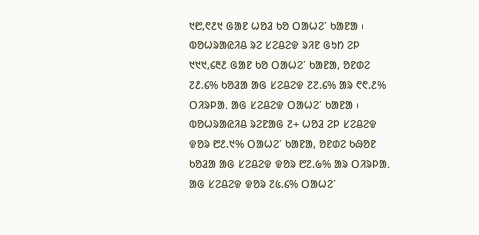᱑᱘,᱖᱒᱑ ᱜᱟᱱ ᱦᱚᱲ ᱠᱚ ᱛᱟᱦᱮᱸ ᱠᱟᱱᱟ ᱾ ᱵᱚᱦᱨᱟᱭᱤᱪ ᱨᱮ ᱥᱮᱪᱮᱫ ᱨᱤᱱ ᱜᱩᱴ ᱮᱞ ᱑᱑᱑,᱔᱓᱒ ᱜᱟᱱ ᱠᱚ ᱛᱟᱦᱮᱸ ᱠᱟᱱᱟ, ᱚᱱᱰᱮ ᱗᱒.᱔% ᱠᱚᱲᱟ ᱟᱜ ᱥᱮᱪᱮᱫ ᱗᱗.᱔% ᱟᱨ ᱖᱖.᱒% ᱛᱤᱨᱞᱟᱹ ᱟᱜ ᱥᱮᱪᱮᱫ ᱛᱟᱦᱮᱸ ᱠᱟᱱᱟ ᱾ ᱵᱚᱦᱨᱟᱭᱤᱪ ᱨᱮᱱᱟᱜ ᱗+ ᱦᱚᱲ ᱮᱞ ᱥᱮᱪᱮᱫ ᱫᱚᱨ ᱘᱒.᱑% ᱛᱟᱦᱮᱸ ᱠᱟᱱᱟ, ᱚᱱᱰᱮ ᱠᱷᱚᱱ ᱠᱚᱲᱟ ᱟᱜ ᱥᱮᱪᱮᱫ ᱫᱚᱨ ᱘᱗.᱙% ᱟᱨ ᱛᱤᱨᱞᱟᱹ ᱟᱜ ᱥᱮᱪᱮᱫ ᱫᱚᱨ ᱗᱕.᱔% ᱛᱟᱦᱮᱸ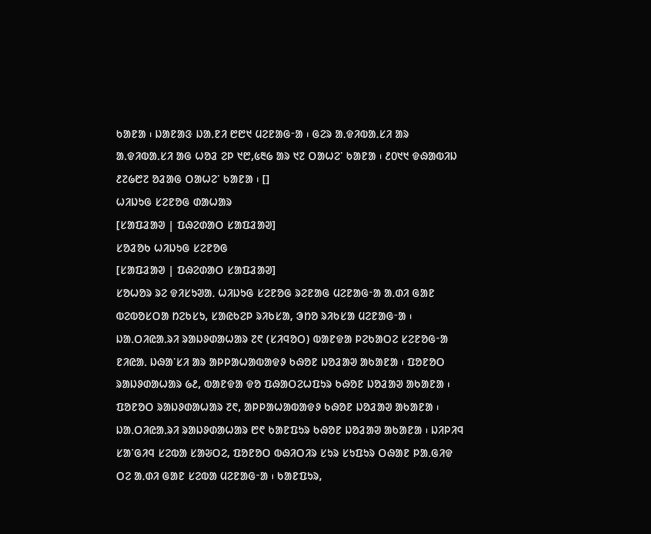ᱠᱟᱱᱟ ᱾ ᱡᱟᱱᱟᱝ ᱡᱟᱹᱱᱤ ᱘᱘᱑ ᱢᱮᱱᱟᱜᱼᱟ ᱾ ᱜᱮᱨ ᱟᱹᱫᱤᱵᱟᱹᱥᱤ ᱟᱨ ᱟᱹᱫᱤᱵᱟᱹᱥᱤ ᱟᱜ ᱦᱚᱲ ᱮᱞ ᱑᱘,᱕᱓᱙ ᱟᱨ ᱑᱗ ᱛᱟᱦᱮᱸ ᱠᱟᱱᱟ ᱾ ᱒᱐᱑᱑ ᱫᱷᱟᱵᱤᱡ ᱒᱗᱙᱘᱗ ᱚᱲᱟᱜ ᱛᱟᱦᱮᱸ ᱠᱟᱱᱟ ᱾ []
ᱦᱤᱡᱩᱜ ᱥᱮᱱᱚᱜ ᱰᱟᱦᱟᱨ
[ᱥᱟᱯᱲᱟᱣ | ᱯᱷᱮᱰᱟᱛ ᱥᱟᱯᱲᱟᱣ]
ᱥᱚᱲᱚᱠ ᱦᱤᱡᱩᱜ ᱥᱮᱱᱚᱜ
[ᱥᱟᱯᱲᱟᱣ | ᱯᱷᱮᱰᱟᱛ ᱥᱟᱯᱲᱟᱣ]
ᱥᱚᱦᱚᱨ ᱨᱮ ᱫᱤᱥᱩᱣᱟᱹ ᱦᱤᱡᱩᱜ ᱥᱮᱱᱚᱜ ᱨᱮᱱᱟᱜ ᱢᱮᱱᱟᱜᱼᱟ ᱟᱹᱰᱤ ᱜᱟᱱ ᱵᱮᱵᱚᱥᱛᱟ ᱴᱮᱠᱥᱩ, ᱥᱟᱭᱠᱮᱞ ᱨᱤᱠᱥᱟ, ᱳᱴᱚ ᱨᱤᱠᱥᱟ ᱢᱮᱱᱟᱜᱼᱟ ᱾ ᱡᱟᱹᱛᱤᱭᱟᱹᱨᱤ ᱨᱟᱡᱽᱰᱟᱦᱟᱨ ᱗᱖ (ᱥᱤᱧᱚᱛ) ᱵᱟᱱᱫᱟ ᱞᱮᱠᱟᱛᱮ ᱥᱮᱱᱚᱜᱼᱟ ᱱᱤᱭᱟᱹ ᱡᱷᱟᱸᱥᱤ ᱟᱨ ᱟᱞᱞᱟᱦᱟᱵᱟᱫᱽ ᱠᱷᱚᱱ ᱡᱚᱲᱟᱣ ᱟᱠᱟᱱᱟ ᱾ ᱯᱚᱱᱚᱛ ᱨᱟᱡᱽᱰᱟᱦᱟᱨ ᱙᱒, ᱵᱟᱱᱫᱟ ᱫᱚ ᱯᱷᱟᱛᱮᱦᱯᱩᱨ ᱠᱷᱚᱱ ᱡᱚᱲᱟᱣ ᱟᱠᱟᱱᱟ ᱾ ᱯᱚᱱᱚᱛ ᱨᱟᱡᱽᱰᱟᱦᱟᱨ ᱗᱖, ᱟᱞᱞᱟᱦᱟᱵᱟᱫᱽ ᱠᱷᱚᱱ ᱡᱚᱲᱟᱣ ᱟᱠᱟᱱᱟ ᱾ ᱡᱟᱹᱛᱤᱭᱟᱹᱨᱤ ᱨᱟᱡᱽᱰᱟᱦᱟᱨ ᱘᱖ ᱠᱟᱱᱯᱩᱨ ᱠᱷᱚᱱ ᱡᱚᱲᱟᱣ ᱟᱠᱟᱱᱟ ᱾ ᱡᱤᱞᱤᱧ ᱥᱟᱸᱜᱤᱧ ᱥᱮᱵᱟ ᱥᱟᱶᱛᱮ, ᱯᱚᱱᱚᱛ ᱵᱷᱤᱛᱤᱨ ᱥᱩᱨ ᱥᱩᱯᱩᱨ ᱛᱷᱟᱱ ᱞᱟᱹᱜᱤᱫ ᱛᱮ ᱟᱹᱰᱤ ᱜᱟᱱ ᱥᱮᱵᱟ ᱢᱮᱱᱟᱜᱼᱟ ᱾ ᱠᱟᱱᱯᱩᱨ,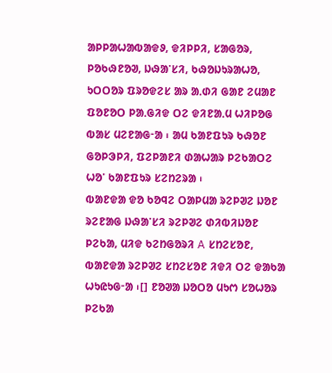ᱟᱞᱞᱟᱦᱟᱵᱟᱫᱽ, ᱫᱤᱞᱞᱤ, ᱥᱟᱜᱚᱨ, ᱞᱚᱠᱷᱱᱚᱣ, ᱡᱷᱟᱸᱥᱤ, ᱠᱷᱚᱡᱩᱨᱟᱦᱚ, ᱩᱛᱛᱚᱨ ᱯᱨᱚᱫᱮᱥ ᱟᱨ ᱟᱹᱰᱤ ᱜᱟᱱ ᱮᱢᱟᱱ ᱯᱚᱱᱚᱛ ᱞᱟᱹᱜᱤᱫ ᱛᱮ ᱫᱤᱱᱟᱹᱢ ᱦᱤᱞᱚᱜ ᱵᱟᱥ ᱢᱮᱱᱟᱜᱼᱟ ᱾ ᱟᱢ ᱠᱟᱱᱯᱩᱨ ᱠᱷᱚᱱ ᱜᱚᱞᱳᱞᱤ, ᱯᱮᱞᱟᱱᱤ ᱰᱟᱦᱟᱨ ᱞᱮᱠᱟᱛᱮ ᱦᱚᱸ ᱠᱟᱱᱯᱩᱨ ᱥᱮᱴᱮᱨᱟ ᱾
ᱵᱟᱱᱫᱟ ᱫᱚ ᱠᱚᱧᱮ ᱛᱟᱞᱢᱟ ᱨᱮᱞᱣᱮ ᱡᱚᱱ ᱨᱮᱱᱟᱜ ᱡᱷᱟᱸᱥᱤ ᱨᱮᱞᱣᱮ ᱰᱤᱵᱤᱡᱚᱱ ᱞᱮᱠᱟ, ᱢᱤᱫ ᱠᱮᱴᱜᱚᱨᱤ A ᱥᱴᱮᱥᱚᱱ, ᱵᱟᱱᱫᱟ ᱨᱮᱞᱣᱮ ᱥᱴᱮᱥᱚᱱ ᱤᱫᱤ ᱛᱮ ᱫᱟᱠᱟ ᱦᱩᱭᱩᱜᱼᱟ ᱾[] ᱱᱚᱣᱟ ᱡᱚᱛᱚ ᱢᱩᱬ ᱥᱚᱦᱚᱨ ᱞᱮᱠᱟ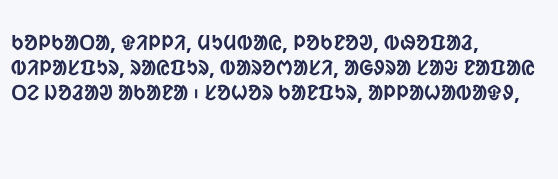ᱠᱚᱞᱠᱟᱛᱟ, ᱫᱤᱞᱞᱤ, ᱢᱩᱢᱵᱟᱭ, ᱞᱚᱠᱱᱚᱣ, ᱵᱷᱚᱯᱟᱲ, ᱵᱤᱞᱟᱥᱯᱩᱨ, ᱨᱟᱭᱯᱩᱨ, ᱵᱟᱨᱚᱬᱟᱥᱤ, ᱟᱜᱽᱨᱟ ᱥᱟᱶ ᱱᱟᱯᱟᱭ ᱛᱮ ᱡᱚᱲᱟᱣ ᱟᱠᱟᱱᱟ ᱾ ᱥᱚᱦᱚᱨ ᱠᱟᱱᱯᱩᱨ, ᱟᱞᱞᱟᱦᱟᱵᱟᱫᱽ,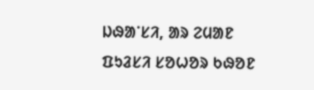ᱡᱷᱟᱸᱥᱤ, ᱟᱨ ᱮᱢᱟᱱ ᱯᱩᱲᱥᱤ ᱥᱚᱦᱚᱨ ᱠᱷᱚᱱ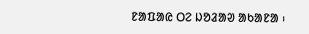ᱱᱟᱯᱟᱭ ᱛᱮ ᱡᱚᱲᱟᱣ ᱟᱠᱟᱱᱟ ᱾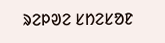ᱨᱮᱞᱣᱮ ᱥᱴᱮᱥᱚᱱ